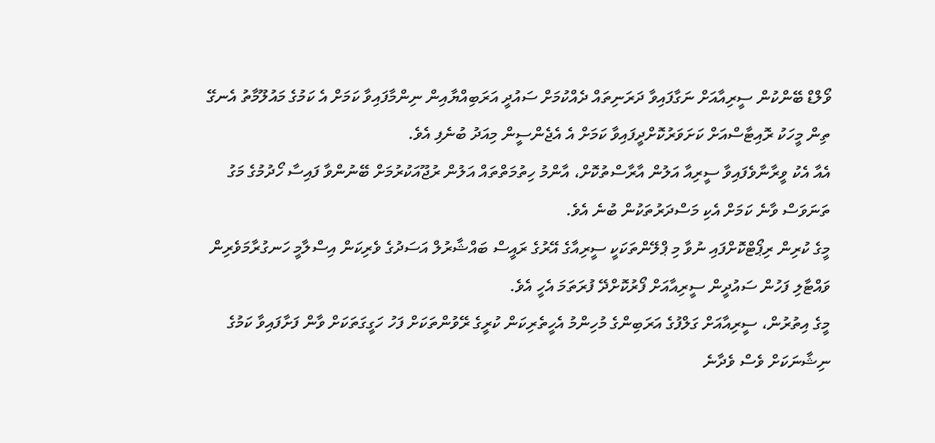ވޯލްޑް ބޭންކުން ސީރިއާއަށް ނަގާފައިވާ ދަރަނިތައް ދެއްކުމަށް ސައުދީ އަރަބިއްޔާއިން ނިންމާފައިވާ ކަމަށް އެ ކަމުގެ މައުލޫމާތު އެނގޭ ތިން މީހަކު ރޮއިޓާސްއަށް ކަށަވަރުކޮށްދީފައިވާ ކަމަށް އެ އެޖެންސީން މިއަދު ބުނެފި އެވެ.
އެއާ އެކު ވީރާނާވެފައިވާ ސީރިއާ އަލުން އާރާސްތުކޮށް، އާންމު ހިތުމަތްތައް އަލުން ރުޖޫއަކުރުމަށް ބޭނުންވާ ފައިސާ ހޯދުމުގެ މަގު ތަނަވަސް ވާނެ ކަމަށް އެކި މަސްދަރުތަކުން ބުނެ އެވެ.
މީގެ ކުރިން ރިޕޯޓްކޮށްފައި ނުވާ މި ޕްލޭންތަކަކީ ސީރިއާގެ އޭރުގެ ރައީސް ބައްޝާރުލް އަސަދުގެ ވެރިކަން އިސްލާމީ ހަނގުރާމަވެރިން ވައްޓާލި ފަހުން ސައުދީން ސީރިއާއަށް ފޯރުކޮށްދޭ ފުރަތަމަ އެހީ އެވެ.
މީގެ އިތުރުން، ސީރިއާއަށް ގަލްފުގެ އަރަބިންގެ މުހިންމު އެހީތެރިކަން ކުރީގެ ރޭވުންތަކަށް ފަހު ހަގީގަތަކަށް ވާން ފަށާފައިވާ ކަމުގެ ނިޝާނަކަށް ވެސް ވެދާނެ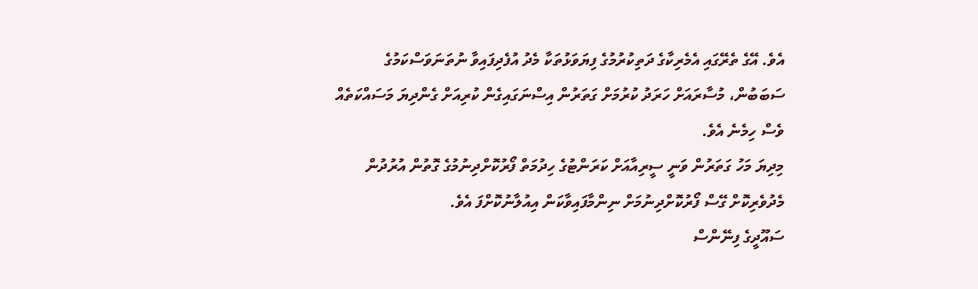އެވެ. އޭގެ ތެރޭގައި އެމެރިކާގެ ދަތިކުރުމުގެ ފިޔަވަޅުތަކާ މެދު އުފެދިފައިވާ ނުތަނަވަސްކަމުގެ ސަބަބުން، މުސާރައަށް ހަރަދު ކުރުމަށް ގަތަރުން އިސްނަގައިގެން ކުރިއަށް ގެންދިޔަ މަސައްކަތެއް ވެސް ހިމެނެ އެވެ.
މިދިޔަ މަހު ގަތަރުން ވަނީ ސީރިއާއަށް ކަރަންޓުގެ ހިދުމަތް ފޯރުކޮށްދިނުމުގެ ގޮތުން އުރުދުން މެދުވެރިކޮށް ގޭސް ފޯރުކޮށްދިނުމަށް ނިންމާފައިވާކަން އިއުލާނުކޮށްފަ އެވެ.
ސައޫދީގެ ފިނޭންސް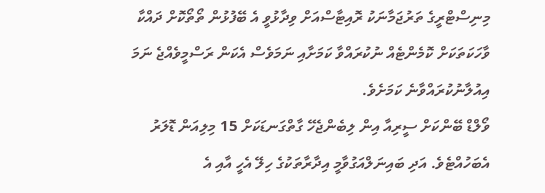މިނިސްޓްރީގެ ތަރުޖަމާނަކު ރޮއިޓާސްއަށް ވިދާޅުވީ އެ ބޭފުޅުން ތޯތޯކޮށް ދައްކާ ވާހަކަތަކަށް ކޮމެންޓެއް ނުކުރައްވާ ކަމަށާއި ނަމަވެސް އެކަން ރަސްމީވެއްޖެ ނަމަ އިއުލާނުކުރައްވާނެ ކަމަށެވެ.
ވޯލްޑް ބޭންކަށް ސީރިއާ އިން ލިބެންޖެހޭ ގާތްގަނޑަކަށް 15 މިލިއަން ޑޮލަރު އެބަހުއްޓެވެ. އަދި ބައިނަލްއަގުވާމީ އިދާރާތަކުގެ ހިލޭ އެހީ އާއި އެ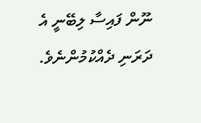ނޫން ފައިސާ ލިބޭނީ އެ ދަރަނި ދެއްކުމުންނެވެ.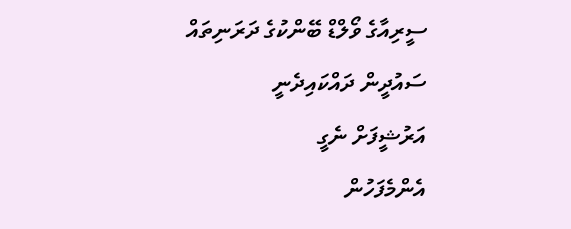ސީރިއާގެ ވޯލްޑް ބޭންކުގެ ދަރަނިތައް ސައުދީން ދައްކައިދެނީ
އަރުޝީފަށް ނެގީ
އެންމެފަހުން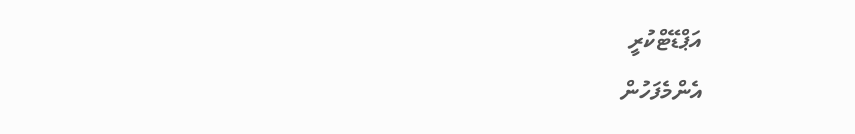އަޕްޑޭޓްކުރީ
އެންމެފަހުން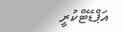އަޕްޑޭޓްކުރީ